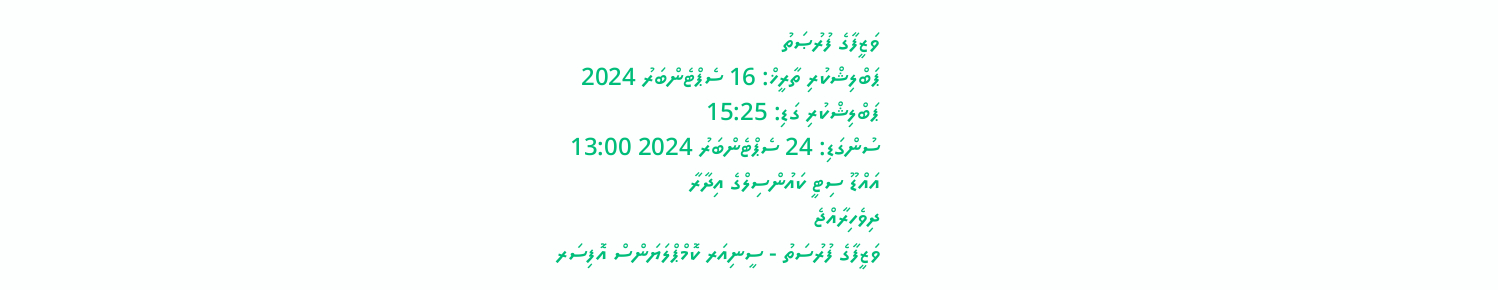ވަޒީފާގެ ފުރުޞަތު
ޕަބްލިޝްކުރި ތާރީޚް: 16 ސެޕްޓެންބަރު 2024
ޕަބްލިޝްކުރި ގަޑި: 15:25
ސުންގަޑި: 24 ސެޕްޓެންބަރު 2024 13:00
އައްޑޫ ސިޓީ ކައުންސިލްގެ އިދާރާ
ދިވެހިރާއްޖެ
ވަޒީފާގެ ފުރުސަތު - ސީނިއަރ ކޮމްޕްލަޔަންސް އޮފިސަރ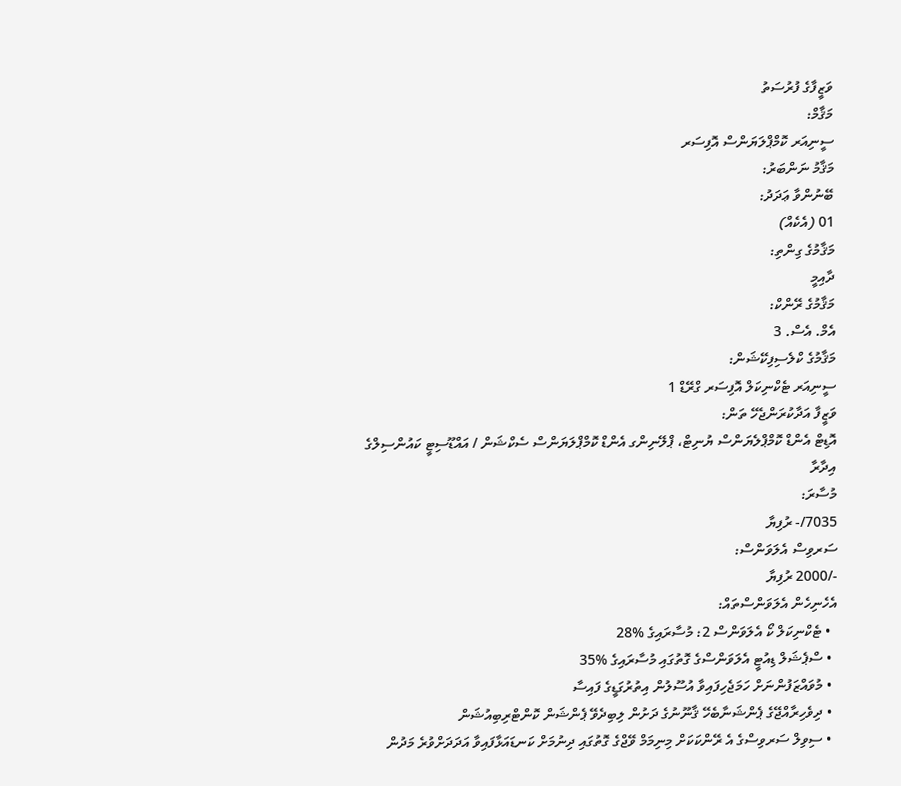ވަޒީފާގެ ފުރުސަތު
މަޤާމް:
ސީނިއަރ ކޮމްޕްލަޔަންސް އޮފިސަރ
މަޤާމު ނަންބަރު:
ބޭނުންވާ ޢަދަދު:
01 (އެކެއް)
މަޤާމުގެ ގިންތި:
ދާއިމީ
މަޤާމުގެ ރޭންކް:
އެމް. އެސް. 3
މަޤާމުގެ ކްލެސިފިކޭޝަން:
ސީނިއަރ ޓެކްނިކަލް އޮފިސަރ ގްރޭޑް 1
ވަޒީފާ އަދާކުރަންޖެހޭ ތަން:
އޮޑިޓް އެންޑް ކޮމްޕްލެޔަންސް ޔުނިޓް، ޕްލޭނިންގ އެންޑް ކޮމްޕްލަޔަންސް ސެކްޝަން / އައްޑޫސިޓީ ކައުންސިލްގެ އިދާރާ
މުސާރަ:
7035/- ރުފިޔާ
ސަރވިސް އެލަވަންސް:
-/2000 ރުފިޔާ
އެހެނިހެން އެލަވަންސްތައް:
  • ޓެކްނިކަލް ކޯ އެލަވަންސް 2: މުސާރައިގެ %28
  • ސްޕެޝަލް ޑިއުޓީ އެލަވަންސްގެ ގޮތުގައި މުސާރައިގެ %35
  • މުވައްޒަފުންނަށް ހަމަޖެހިފައިވާ އުސޫލުން އިތުރުގަޑީގެ ފައިސާ
  • ދިވެހިރާއްޖޭގެ ޕެންޝަނާބެހޭ ޤާނޫނުގެ ދަށުން ލިބިދެވޭ ޕެންޝަން ކޮންޓްރިބިއުޝަން
  • ސިވިލް ސަރވިސްގެ އެ ރޭންކަކަށް މިނިމަމް ވޭޖްގެ ގޮތުގައި ދިނުމަށް ކަނޑައަޅާފައިވާ އަދަދަށްވުރެ މަދުން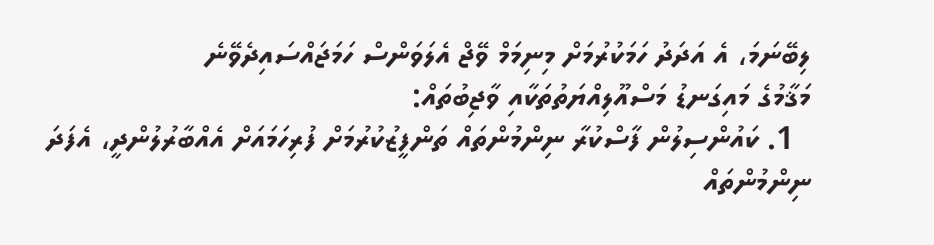ލިބޭނަމަ، އެ އަދަދު ހަމަކުރުމަށް މިނިމަމް ވޭޖް އެލަވަންސް ހަމަޖައްސައިދެވޭނެ
މަޤާމުގެ މައިގަނޑު މަސްއޫލިއްޔަތުތަކާއި ވާޖިބުތައް:
  1. ކައުންސިލުން ފާސްކުރާ ނިންމުންތައް ތަންފީޒުކުރުމަށް ފުރިހަމައަށް އެއްބާރުލުންދީ، އެފަދަ ނިންމުންތައް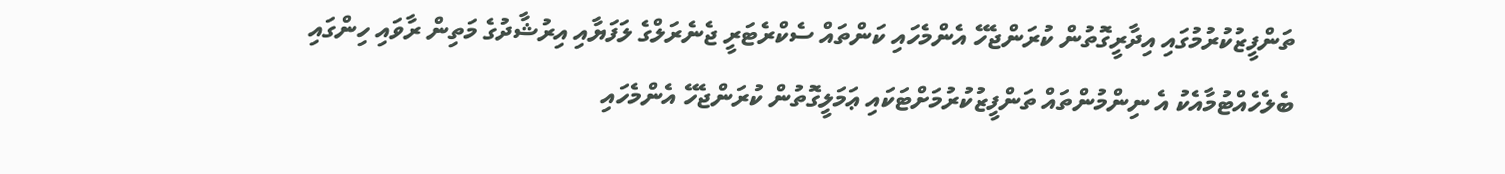ތަންފީޒުކުރުމުގައި އިދާރީގޮތުން ކުރަންޖެހޭ އެންމެހައި ކަންތައް ސެކްރެޓަރީ ޖެނެރަލްގެ ލަފަޔާއި އިރުޝާދުގެ މަތިން ރާވައި ހިންގައި ބެލެހެއްޓުމާއެކު އެ ނިންމުންތައް ތަންފީޒުކުރުމަށްޓަކައި ޢަމަލީގޮތުން ކުރަންޖެހޭ އެންމެހައި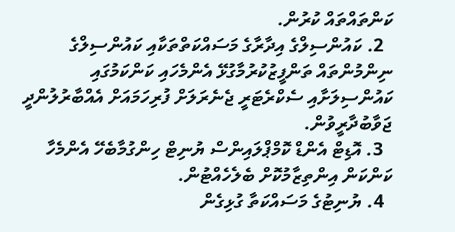ކަންތައްތައް ކުރުން.
  2. ކައުންސިލްގެ އިދާރާގެ މަސައްކަތްތަކާއި ކައުންސިލްގެ ނިންމުންތައް ތަންފީޒުކުރުމާގުޅޭ އެންމެހައި ކަންކަމުގައި ކައުންސިލަށާއި ސެކްރެޓަރީ ޖެނެރަލަށް ފުރިހަމައަށް އެއްބާރުލުންދީ ޖަވާބުދާރީވުން.
  3. އޮޑިޓް އެންޑް ކޮމްޕްލައިންސް ޔުނިޓް ހިންގުމާބެހޭ އެންމެހާ ކަންކަން އިންތިޒާމުކޮށް ބެލެހެއްޓުން.
  4. ޔުނިޓުގެ މަސައްކަތާ ގުޅިގެން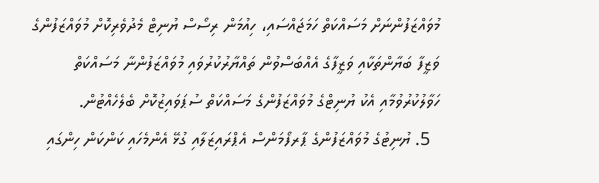މުވައްޒަފުންނަށް މަސައްކަތް ހަމަޖައްސައި، ހިއުމަން ރިސޯސް ޔުނިޓް މެދުވެރިކޮށް މުވައްޒަފުންގެ ވަޒީފާ ބަޔާންތަކާއި ވަޒީފާގެ އެއްބަސްވުން ތައްޔާރުކުރުވައި މުވައްޒަފުންނާ މަސައްކަތް ހަވާލުކުރުވުމާއި އެކު ޔުނިޓްގެ މުވައްޒަފުންގެ މަސައްކަތް ސުޕަވައިޒުކޮށް ބެލެހެއްޓުން.
  5. ޔުނިޓުގެ މުވައްޒަފުންގެ ޕާރފޯމަންސް އެޕްރައިޒަލާއި ގުޅޭ އެންމެހައި ކަންކަން ހިންގައި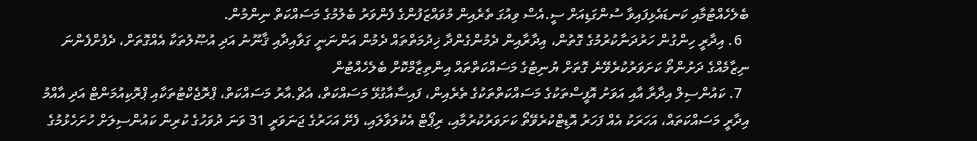ބެލެހެއްޓުމާއި ކަނޑައެޅިފައިވާ ސުންގަޑިއަށް ސީ.އެސް ވިއުގަ ތެރެއިން މުވައްޒަފުންގެ ފެންވަރު ބެލުމުގެ މަސައްކަތް ނިންމުން.
  6. އިދާރީ ހިންގުން ހަރުދަނާކުރުމުގެ ގޮތުން، އިދާރާއިން ދެމުންގެންދާ ޚިދުމަތްތައް ދެމުން އަންނަނީ ގަވާއިދާއި ޤާނޫނު އަދި އުޞޫލުތަކާ އެއްގޮތަށް، ދެފުށްފެންނަ ނިޒާމެއްގެ ދަށުންތޯ ކަށަވަރުކުރެވޭނެ ގޮތަށް ޔުނިޓުގެ މަސައްކަތްތައް އިންތިޒާމްކޮށް ބެލެހެއްޓުން
  7. ކައުންސިލް އިދާރާ އާއި އަވަށު އޮފީސްތަކުގެ މަސައްކަތްތަކުގެ ތެރެއިން، ފައިސާއާގުޅޭ މަސައްކަތް، އެޗް.އާރު މަސައްކަތް، ޕްރޮޖެކްޓުތަކާއި ޕްރޮކިއުމަންޓް އަދި އާއްމު އިދާރީ މަސައްކަތައް، އަހަރަކު އެއް ފަހަރު އޮޑިޓްކުރެވޭތޯ ކަށަވަރުކުރުމާއި، ރިޕޯޓް އެކުލަވާލައި، ފެށޭ އަހަރުގެ ޖަނަވަރީ 31 ވަނަ ދުވަހުގެ ކުރިން ކައުންސިލަށް ހުށަހެޅުމުގެ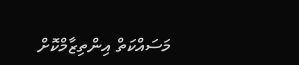މަސައްކަތް އިންތިޒާމްކޮށް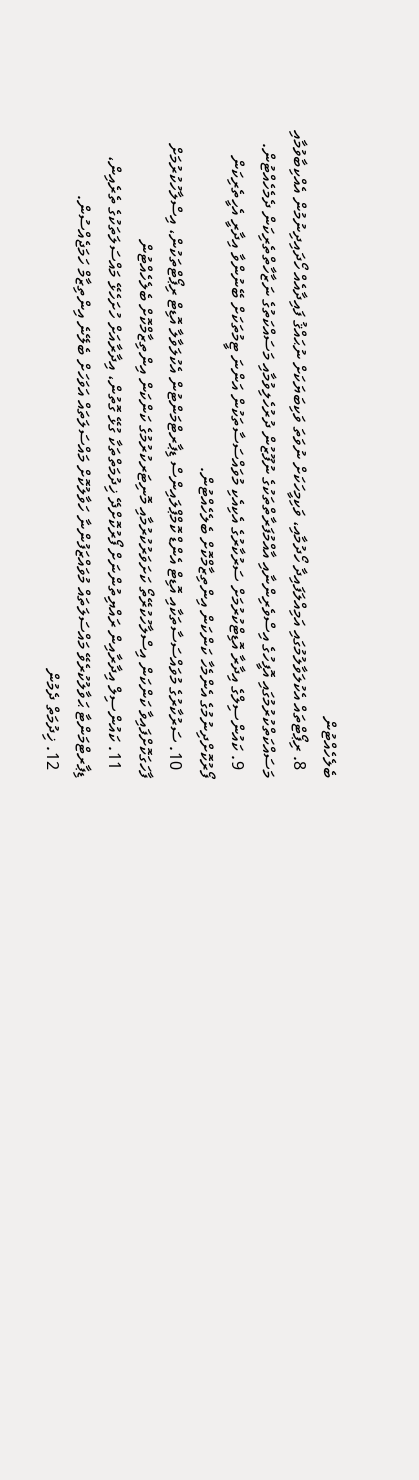ބެލެހެއްޓުން
  8. ރިޕޯޓްތައް އެކުލަވާލުމުގައި އަމިއްލަފައިދާ ހޯދުމާއި، ވަކިމީހަކަށް ނުވަތަ ވަކިބަޔަކަށް ނުޙައްޤު ފައިދާއެއް ހޯދައިދިނުމުން އެއްކިބާވުމާއި މަސައްކަތްކުރުމުގައި އޮފީހުގެ އިސްވެރިންނާއި އާއްމުފަރާތްތަކުގެ ނުފޫޒުން ދުރުހެލިވުމާއި މަސައްކަތުގެ ނަޒާހާތްތެރިކަން ދެމެހެއްޓުން.
  9. ކައުންސިލްގެ އިދާރާ އޮޑިޓްކުރުމަށް ސަރުކާރުގެ އެކިއެކި މުވައްސަސާތަކުން އަންނަ ޓީމުތަކަށް ބޭނުންވާ އިދާރީ އެހީތެރިކަން ފޯރުކޮށްދިނުމުގެ އެންމެހާ ކަންކަން އިންތިޒާމްކޮށް ބެލެހެއްޓުން.
  10. ސަރުކާރުގެ މުވައްސަސާތަކާއި އޮޑިޓް އެންޑް ކޮމްޕްލައިންސް ޑިޕާރޓްމަންޓުން އެކުލަވާލާ އޮޑިޓް ރިޕޯޓްތަކުން، އިސްލާހުކުރުމަށް ފާހަގަކޮށްފައިވާ ކަންކަން އިސްލާހުކުރޭތޯ ކަށަވަރުކުރުމާއި މޮނިޓަރކުރުމުގެ ކަންކަން އިންތިޒާމްކޮށް ބެލެހެއްޓުން
  11. ކައުންސިލް އިދާރާއިން ރައްޔިތުންނަށް ފޯރުކޮށްދޭ ޚިދުމަތްތަކާ ގުޅޭ ގޮތުން، އިދާރާއަށް ހުށަހެޅޭ މައްސަލަތަކުގެ ތެރެއިން، ޑިޕާރޓްމަންޓާ ޙަވާލުކުރެވޭ މައްސަލަތައް މުވައްޒަފުންނާ ހަވާލުކޮށް މައްސަލަތައް އަވަހަށް ބެލޭނެ އިންތިޒާމް ހަމަޖެއްސުން.
  12. ޚިދުމަތް ދެމުން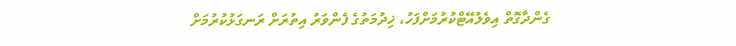ގެންދާގޮތް އިވެލުއޭޓްކުރުމަށްފަހު، ޚިދުމަތުގެ ފެންވަރު އިތުރަށް ރަނގަޅުކުރުމަށް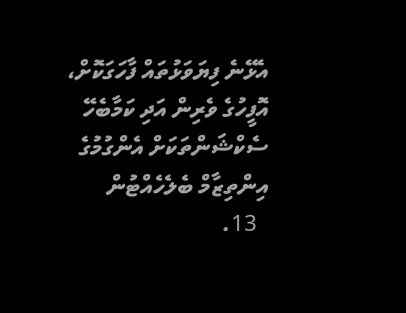އެޅޭނެ ފިޔަވަޅުތައް ފާހަގަކޮށް، އޮފީހުގެ ވެރިން އަދި ކަމާބެހޭ ސެކްޝަންތަކަށް އެންގުމުގެ އިންތިޒާމް ބެލެހެއްޓުން
  13.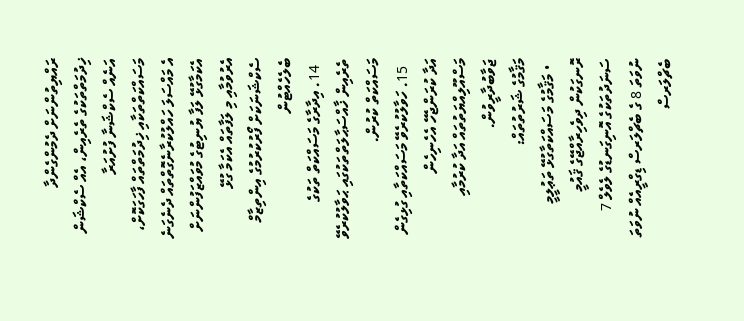ރައްޔިތުންނަށް ދެމުންގެންދާ ޚިދުމަތްތަކުގެ ތެރެއިން، އެއް ސެކްޝަން އަނެއް ސެކްޝަނާ ފުށުއަރާ މަސައްކަތްތަކާއި ޚިދުމަތްތައް ފާހަގަކޮށް، އެ މައްސަލަ ހައްލުކުރާނެގޮތްތައް ދެނެގަނެ އެކަމާގުޅޭ ލަފާ ޔުނިޓުގެ މުވައްޒަފުންނަށް އެރުވުމާއި މި ލަފާތައް އެކަމާ ގުޅޭ ސެކްޝަނަކަށް ފޯރުކުރުމުގެ އިންތިޒާމް ބެލެހެއްޓުން
  14. އިދާރާގެ މަސައްކަތް ތަކުގެ ތެރެއިން ޚާއްސަޙާލަތްތަކުގައި ޙަވާލުކުރެވޭ މަސައްކަތް ކުރުން.
  15. ހަވާލުކުރެވޭ މަސައްކަތާއި ގުޅިގެން އަދާ ކުރަންޖެހޭ އެހެނިހެން މަސްއޫލިއްޔަތުތައް އަދާ ކުރުމާއި ޖަވާބުދާރީވުން.
މަޤާމުގެ ޝަރުތުތައް:
  • މަޤާމުގެ މަސައްކަތާގުޅޭ ތަޢުލީމީ ރޮނގަކުން ދިވެހިރާއްޖޭގެ ޤައުމީ ސަނަދުތަކުގެ އޮނިގަނޑުގެ ލެވެލް 7 ނުވަތަ 8 ގެ ބެޗްލަރސް ޑިގްރީއެއް ނުވަތަ ބެޗްލަރސް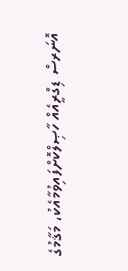އޮނަރސް ޑިގްރީއެއް ހާޞިލްކޮށްފައިވުމާއެކު، މަޤާމުގެ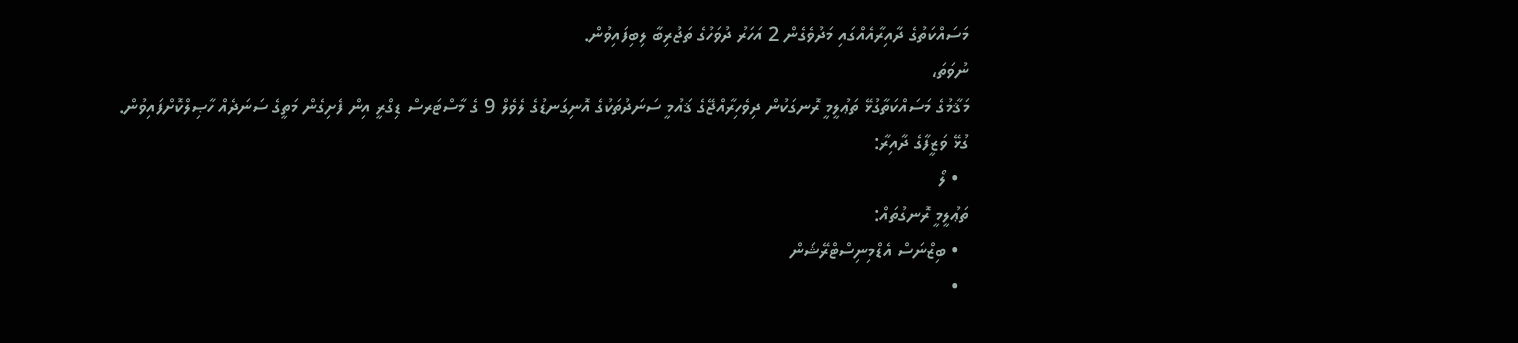މަސައްކަތުގެ ދާއިރާއެއްގައި މަދުވެގެން 2 އަހަރު ދުވަހުގެ ތަޖުރިބާ ލިބިފައިވުން.
ނުވަތަ،
މަޤާމުގެ މަސައްކަތާގުޅޭ ތަޢުލީމީ ރޮނގަކުން ދިވެހިރާއްޖޭގެ ޤައުމީ ސަނަދުތަކުގެ އޮނިގަނޑުގެ ލެވެލް 9 ގެ މާސްޓަރސް ޑިގްރީ އިން ފެށިގެން މަތީގެ ސަނަދެއް ހާޞިލްކޮށްފައިވުން.
ގުޅޭ ވަޒީފާގެ ދާއިރާ:
  • ލޯ
ތަޢުލީމީ ރޮނގުތައް:
  • ބިޒްނަސް އެޑްމިނިސްޓްރޭޝަން
  •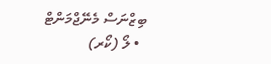ބިޒްނަސް މެނޭޖްމަންޓް
  • ލޯ (ކޯރ)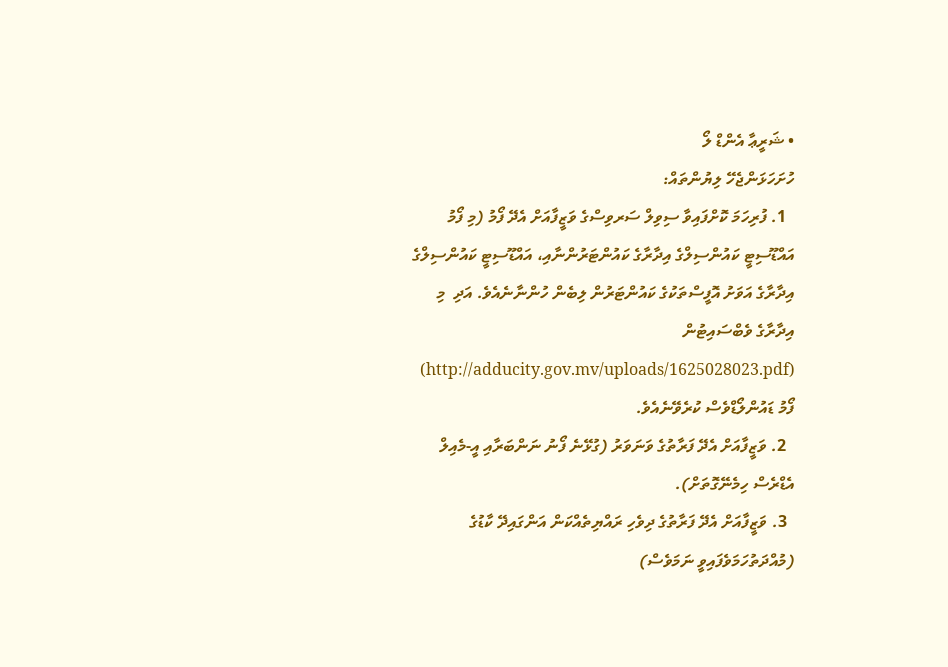• ޝަރީޢާ އެންޑް ލޯ
ހުށަހަޅަންޖެހޭ ލިޔުންތައް:
  1. ފުރިހަމަ ކޮށްފައިވާ ސިވިލް ސަރވިސްގެ ވަޒީފާއަށް އެދޭ ފޯމު (މި ފޯމު އައްޑޫސިޓީ ކައުންސިލްގެ އިދާރާގެ ކައުންޓަރުންނާއި، އައްޑޫސިޓީ ކައުންސިލްގެ އިދާރާގެ އަވަށު އޮފީސްތަކުގެ ކައުންޓަރުން ލިބެން ހުންނާނެއެވެ. އަދި  މި އިދާރާގެ ވެބްސައިޓުން (http://adducity.gov.mv/uploads/1625028023.pdf) ފޯމު ޑައުންލޯޑްވެސް ކުރެވޭނެއެވެ.
  2. ވަޒީފާއަށް އެދޭ ފަރާތުގެ ވަނަވަރު (ގުޅޭނެ ފޯނު ނަންބަރާއި އީ-މެއިލް އެޑްރެސް ހިމެނޭގޮތަށް).
  3. ވަޒީފާއަށް އެދޭ ފަރާތުގެ ދިވެހި ރައްޔިތެއްކަން އަންގައިދޭ ކާޑުގެ (މުއްދަތުހަމަވެފައިވީ ނަމަވެސް)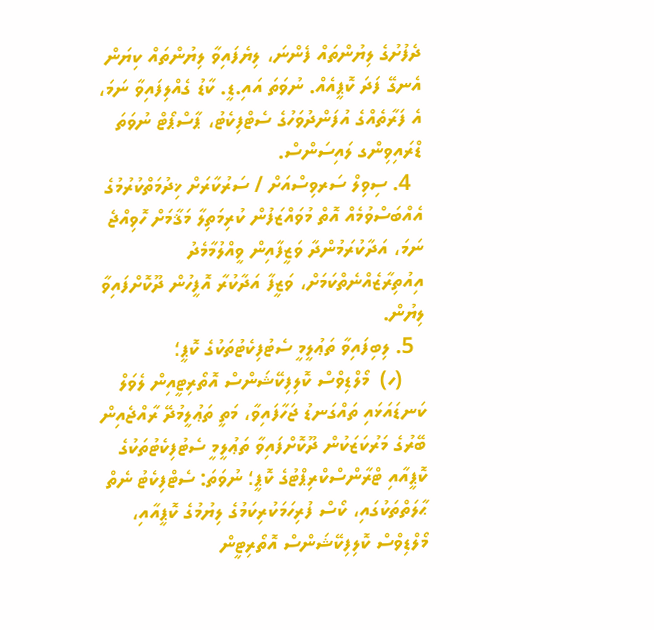ދެފުށުގެ ލިޔުންތައް ފެންނަ، ލިޔެފައިވާ ލިޔުންތައް ކިޔަން އެނގޭ ފަދަ ކޮޕީއެއް. ނުވަތަ އައި.ޑީ. ކާޑު ގެއްލިފައިވާ ނަމަ، އެ ފަރާތެއްގެ އުފަންދުވަހުގެ ސެޓްފިކެޓު، ޕާސްޕޯޓް ނުވަތަ ޑްރައިވިންގ ލައިސަންސް.
  4. ސިވިލް ސަރވިސްއަށް / ސަރުކާރަށް ޚިދުމަތްކުރުމުގެ އެއްބަސްވުމެއް އޮތް މުވައްޒަފުން ކުރިމަތިލާ މަޤާމަށް ހޮވިއްޖެ ނަމަ، އަދާކުރަމުންދާ ވަޒީފާއިން ވީއްލުމާމެދު އިއުތިރާޒެއްނެތްކަމަށް، ވަޒީފާ އަދާކުރާ އޮފީހުން ދޫކޮށްފައިވާ ލިޔުން.
  5. ލިބިފައިވާ ތަޢުލީމީ ސެޓުފިކެޓުތަކުގެ ކޮޕީ؛
    (ހ)  މޯލްޑިވްސް ކޮލިފިކޭޝަންސް އޮތޯރިޓީއިން ލެވަލް ކަނޑައަޅައި ތައްގަނޑު ޖަހާފައިވާ، މަތީ ތަޢުލީމުދޭ ރާއްޖެއިން ބޭރުގެ މަރުކަޒަކުން ދޫކޮށްފައިވާ ތަޢުލީމީ ސެޓުފިކެޓުތަކުގެ ކޮޕީއާއި ޓްރާންސްކްރިޕްޓުގެ ކޮޕީ؛ ނުވަތަ: ސެޓްފިކެޓު ނެތް ޙާލަތްތަކުގައި، ކޯސް ފުރިހަމަކުރިކަމުގެ ލިޔުމުގެ ކޮޕީއާއި، މޯލްޑިވްސް ކޮލިފިކޭޝަންސް އޮތޯރިޓީން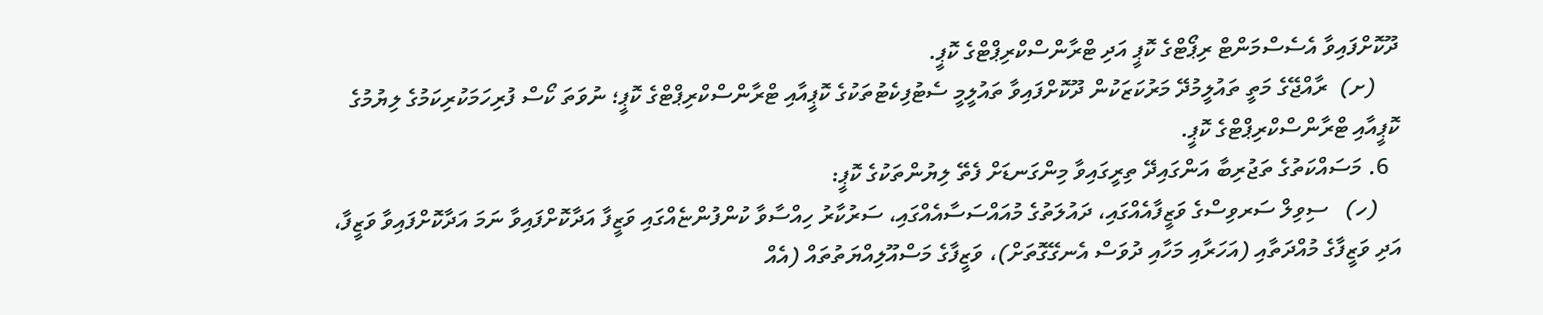ދޫކޮށްފައިވާ އެސެސްމަންޓް ރިޕޯޓްގެ ކޮޕީ އަދި ޓްރާންސްކްރިޕްޓްގެ ކޮޕީ.
    (ށ)  ރާއްޖޭގެ މަތީ ތައުލީމުދޭ މަރުކަޒަކުން ދޫކޮށްފައިވާ ތައުލީމީ ސެޓުފިކެޓުތަކުގެ ކޮޕީއާއި ޓްރާންސްކްރިޕްޓްގެ ކޮޕީ؛ ނުވަތަ ކޯސް ފުރިހަމަކުރިކަމުގެ ލިޔުމުގެ ކޮޕީއާއި ޓްރާންސްކްރިޕްޓްގެ ކޮޕީ.
  6. މަސައްކަތުގެ ތަޖުރިބާ އަންގައިދޭ ތިރީގައިވާ މިންގަނޑަށް ފެތޭ ލިޔުންތަކުގެ ކޮޕީ:
    (ހ)   ސިވިލް ސަރވިސްގެ ވަޒީފާއެއްގައި، ދައުލަތުގެ މުއައްސަސާއެއްގައި، ސަރުކާރު ހިއްސާވާ ކުންފުންޏެއްގައި ވަޒީފާ އަދާކޮށްފައިވާ ނަމަ އަދާކޮށްފައިވާ ވަޒީފާ، އަދި ވަޒީފާގެ މުއްދަތާއި (އަހަރާއި މަހާއި ދުވަސް އެނގޭގޮތަށް)، ވަޒީފާގެ މަސްއޫލިއްޔަތުތައް (އެއް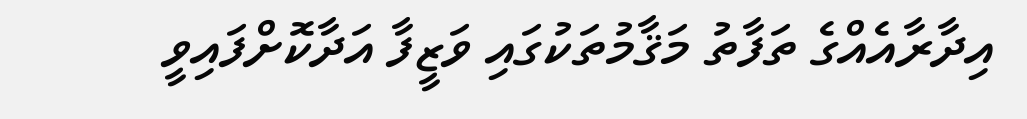އިދާރާއެއްގެ ތަފާތު މަޤާމުތަކުގައި ވަޒީފާ އަދާކޮށްފައިވީ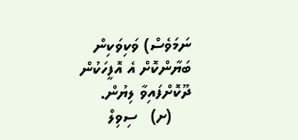ނަމަވެސް) ވަކިވަކިން ބަޔާންކޮށް އެ އޮފީހަކުން ދޫކޮށްފައިވާ ލިޔުން.
    (ށ)   ސިވިލް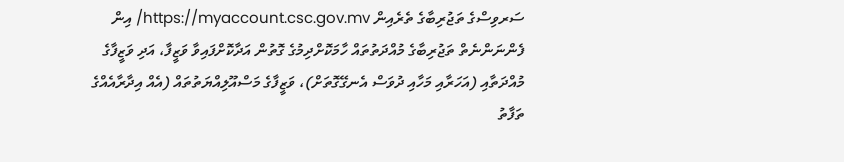ސަރވިސްގެ ތަޖުރިބާގެ ތެރެއިން https://myaccount.csc.gov.mv/ އިން ފެންނަންނެތް ތަޖުރިބާގެ މުއްދަތުތައް ހާމަކޮށްދިމުގެ ގޮތުން އަދާކޮށްފައިވާ ވަޒީފާ، އަދި ވަޒީފާގެ މުއްދަތާއި (އަހަރާއި މަހާއި ދުވަސް އެނގޭގޮތަށް)، ވަޒީފާގެ މަސްއޫލިއްޔަތުތައް (އެއް އިދާރާއެއްގެ ތަފާތު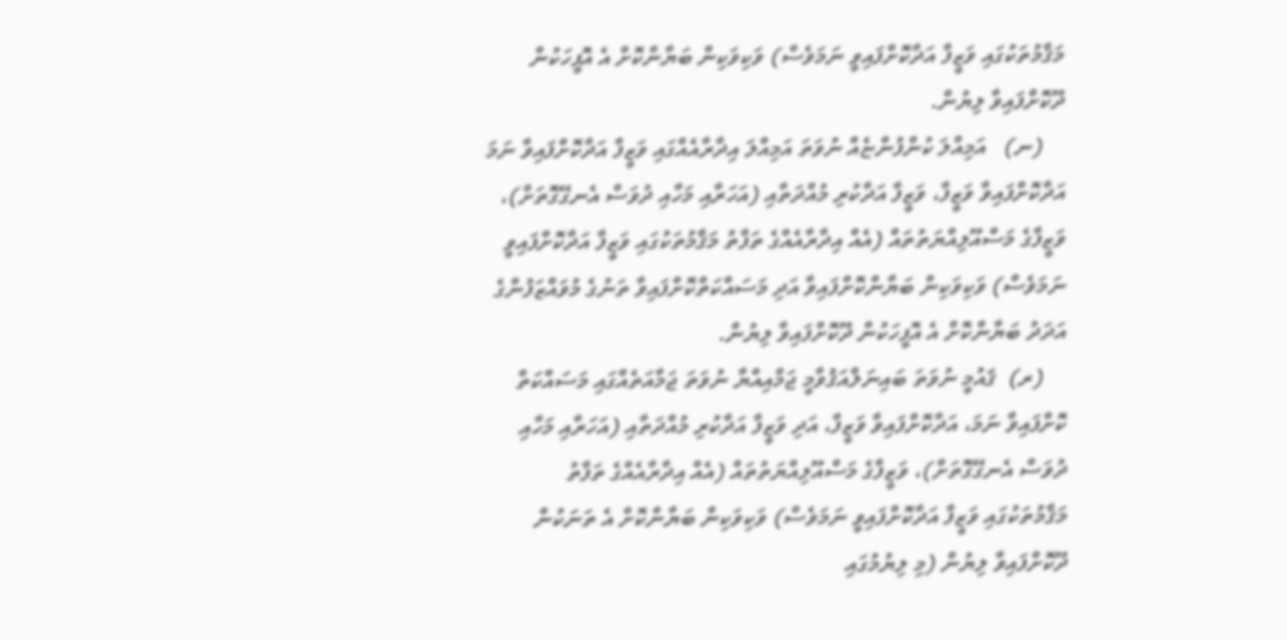މަޤާމުތަކުގައި ވަޒީފާ އަދާކޮށްފައިވީ ނަމަވެސް) ވަކިވަކިން ބަޔާންކޮށް އެ އޮފީހަކުން ދޫކޮށްފައިވާ ލިޔުން.
    (ނ)   އަމިއްލަ ކުންފުންޏެއް ނުވަތަ އަމިއްލަ އިދާރާއެއްގައި ވަޒީފާ އަދާކޮށްފައިވާ ނަމަ އަދާކޮށްފައިވާ ވަޒީފާ، ވަޒީފާ އަދާކުރި މުއްދަތާއި (އަހަރާއި މަހާއި ދުވަސް އެނގޭގޮތަށް)، ވަޒީފާގެ މަސްއޫލިއްޔަތުތައް (އެއް އިދާރާއެއްގެ ތަފާތު މަޤާމުތަކުގައި ވަޒީފާ އަދާކޮށްފައިވީ ނަމަވެސް) ވަކިވަކިން ބަޔާންކޮށްފައިވާ އަދި މަސައްކަތްކޮށްފައިވާ ތަނުގެ މުވައްޒަފުންގެ އަދަދު ބަޔާންކޮށް އެ އޮފީހަކުން ދޫކޮށްފައިވާ ލިޔުން.
    (ރ)  ޤައުމީ ނުވަތަ ބައިނަލްއަޤުވާމީ ޖަމްއިއްޔާ ނުވަތަ ޖަމާއަތެއްގައި މަސައްކަތް ކޮށްފައިވާ ނަމަ، އަދާކޮށްފައިވާ ވަޒީފާ، އަދި ވަޒީފާ އަދާކުރި މުއްދަތާއި (އަހަރާއި މަހާއި ދުވަސް އެނގޭގޮތަށް)، ވަޒީފާގެ މަސްއޫލިއްޔަތުތައް (އެއް އިދާރާއެއްގެ ތަފާތު މަޤާމުތަކުގައި ވަޒީފާ އަދާކޮށްފައިވީ ނަމަވެސް) ވަކިވަކިން ބަޔާންކޮށް އެ ތަނަކުން ދޫކޮށްފައިވާ ލިޔުން (މި ލިޔުމުގައި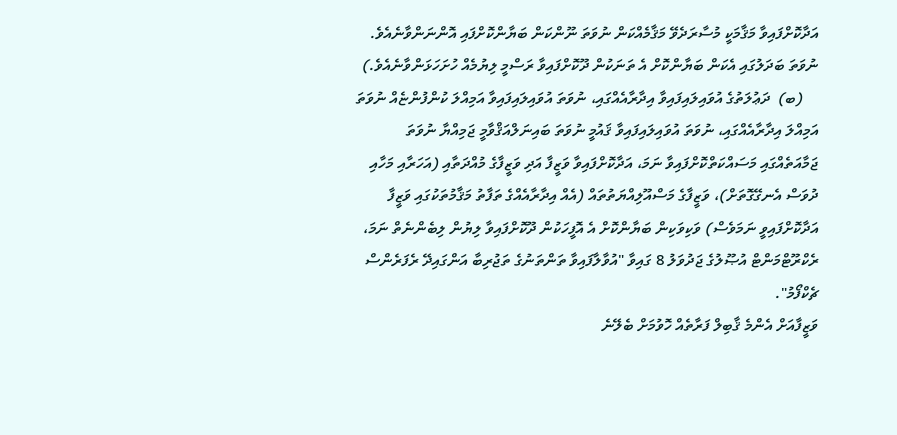އަދާކޮށްފައިވާ މަޤާމަކީ މުސާރަދެވޭ މަޤާމެއްކަން ނުވަތަ ނޫންކަން ބަޔާންކޮށްފައި އޮންނަންވާނެއެވެ. ނުވަތަ ބަދަލުގައި އެކަން ބަޔާންކޮށް އެ ތަނަކުން ދޫކޮށްފައިވާ ރަސްމީ ލިޔުމެއް ހުށަހަޅަންވާނެއެވެ.)
    (ބ)  ދަޢުލަތުގެ އުވައިލައިފައިވާ އިދާރާއެއްގައި، ނުވަތަ އުވައިލައިފައިވާ އަމިއްލަ ކުންފުންޏެއް ނުވަތަ އަމިއްލަ އިދާރާއެއްގައި، ނުވަތަ އުވައިލައިފައިވާ ޤައުމީ ނުވަތަ ބައިނަލްއަޤްވާމީ ޖަމިއްޔާ ނުވަތަ ޖަމާއަތެއްގައި މަސައްކަތްކޮށްފައިވާ ނަމަ، އަދާކޮށްފައިވާ ވަޒީފާ އަދި ވަޒީފާގެ މުއްދަތާއި (އަހަރާއި މަހާއި ދުވަސް އެނގޭގޮތަށް)، ވަޒީފާގެ މަސްއޫލިއްޔަތުތައް (އެއް އިދާރާއެއްގެ ތަފާތު މަޤާމުތަކުގައި ވަޒީފާ އަދާކޮށްފައިވީ ނަމަވެސް) ވަކިވަކިން ބަޔާންކޮށް އެ އޮފީހަކުން ދޫކޮށްފައިވާ ލިޔުން ލިބެންނެތް ނަމަ، ރެކްރޫޓްމަންޓް އުޞޫލުގެ ޖަދުވަލު 8 ގައިވާ "އުވާލާފައިވާ ތަންތަނުގެ ތަޖުރިބާ އަންގައިދޭ ރެފަރެންސް ޗެކްފޯމު".
ވަޒީފާއަށް އެންމެ ޤާބިލް ފަރާތެއް ހޮވުމަށް ބެލޭނެ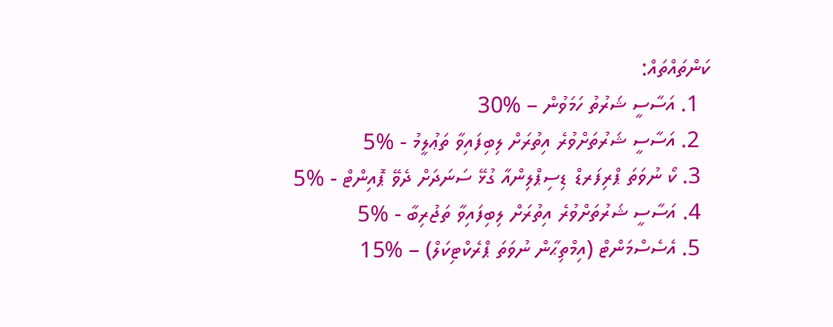ކަންތައްތައް:
  1. އަސާސީ ޝަރުތު ހަމަވުން – %30
  2. އަސާސީ ޝަރުތަށްވުރެ އިތުރަށް ލިބިފައިވާ ތަޢުލީމު - %5
  3. ކޯ ނުވަތަ ޕްރިފަރޑް ޑިސިޕްލިންއާ ގުޅޭ ސަނަދަށް ދެވޭ ޕޮއިންޓް - %5
  4. އަސާސީ ޝަރުތަށްވުރެ އިތުރަށް ލިބިފައިވާ ތަޖުރިބާ - %5
  5. އެސެސްމަންޓް (އިމްތިޙާން ނުވަތަ ޕްރެކްޓިކަލް) – %15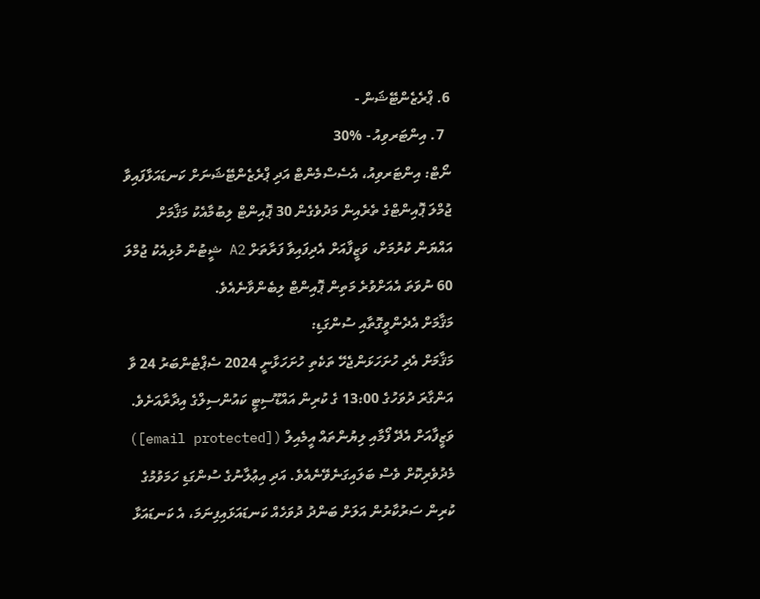6. ޕްރެޒެންޓޭޝަން -
  7. އިންޓަރވިއު - %30
ނޯޓް: އިންޓަރވިއު، އެސެސްމެންޓް އަދި ޕްރެޒެންޓޭޝަނަށް ކަނޑައަޅާފައިވާ ޖުމްލަ ޕޮއިންޓްގެ ތެރެއިން މަދުވެގެން 30 ޕޮއިންޓް ލިބުމާއެކު މަޤާމަށް އައްޔަން ކުރުމަށް، ވަޒީފާއަށް އެދިފައިވާ ފަރާތަށް A2 ޝީޓުން މުޅިއެކު ޖުމްލަ 60 ނުވަތަ އެއަށްވުރެ މަތިން ޕޮއިންޓް ލިބެންވާނެއެވެ.
މަޤާމަށް އެދެންވީގޮތާއި ސުންގަޑި:
މަޤާމަށް އެދި ހުށަހަޅަންޖެހޭ ތަކެތި ހުށަހަޅާނީ 2024 ސެޕްޓެންބަރު 24 ވާ އަންގާރަ ދުވަހުގެ 13:00 ގެ ކުރިން އައްޑޫސިޓީ ކައުންސިލްގެ އިދާރާއަށެވެ. ވަޒީފާއަށް އެދޭ ފޯމާއި ލިޔުންތައް އީމެއިލް ([email protected]) މެދުވެރިކޮށް ވެސް ބަލައިގަނެވޭނެއެވެ. އަދި އިޢުލާނުގެ ސުންގަޑި ހަމަވުމުގެ ކުރިން ސަރުކާރުން އަލަށް ބަންދު ދުވަހެއް ކަނޑައަޅައިފިނަމަ، އެ ކަނޑައަޅާ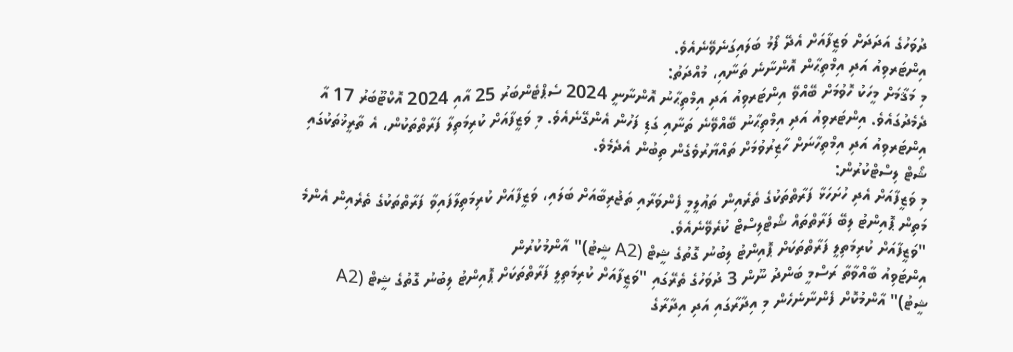ދުވަހުގެ އަދަދަށް ވަޒީފާއަށް އެދޭ ފޯމު ބަލައިގަނެވޭނެއެވެ.
އިންޓަރވިއު އަދި އިމްތިޙާން އޮންނާނެ ތަނާއި، މުއްދަތު:
މި މަޤާމަށް މީހަކު ހޮވުމަށް ބޭއްވޭ އިންޓަރވިއު އަދި އިމްތިޙާނު އޮންނާނީ 2024 ސެޕްޓެންބަރު 25 އާއި 2024 އޮކްޓޫބަރު 17 އާ ދެމެދުގައެވެ. އިންޓަރވިއު އަދި އިމްތިޙާނު ބޭއްވޭނެ ތަނާއި ގަޑި ފަހުން އެންގޭނެއެވެ. މި ވަޒީފާއަށް ކުރިމަތިލާ ފަރާތްތަކުން، އެ ތާރީޚުތަކުގައި އިންޓަރވިއު އަދި އިމްތިހާނަށް ހާޒިރުވުމަށް ތައްޔާރުވެގެން ތިބުން އެދެމެވެ.
ޝޯޓް ލިސްޓްކުރުން:
މި ވަޒީފާއަށް އެދި ހުށަހަޅާ ފަރާތްތަކުގެ ތެރެއިން ތަޢުލީމީ ފެންވަރާއި ތަޖުރިބާއަށް ބަލައި، ވަޒީފާއަށް ކުރިމަތިލާފައިވާ ފަރާތްތަކުގެ ތެރެއިން އެންމެ މަތިން ޕޮއިންޓު ލިބޭ ފަރާތްތައް ޝޯޓްލިސްޓް ކުރެވޭނެއެވެ.
"ވަޒީފާއަށް ކުރިމަތިލީ ފަރާތްތަކަށް ޕޮއިންޓު ލިބުނު ގޮތުގެ ޝީޓް (A2 ޝީޓު)" އާންމުކުރުން
އިންޓަވިއު ބާއްވާތާ ރަސްމީ ބަންދު ނޫން 3 ދުވަހުގެ ތެރޭގައި "ވަޒީފާއަށް ކުރިމަތިލީ ފަރާތްތަކަށް ޕޮއިންޓު ލިބުނު ގޮތުގެ ޝީޓް (A2 ޝީޓު)" އާންމުކޮށް ފެންނާނެހެން މި އިދާރާގައި އަދި އިދާރާގެ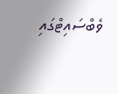ވެބްސައިޓްގައި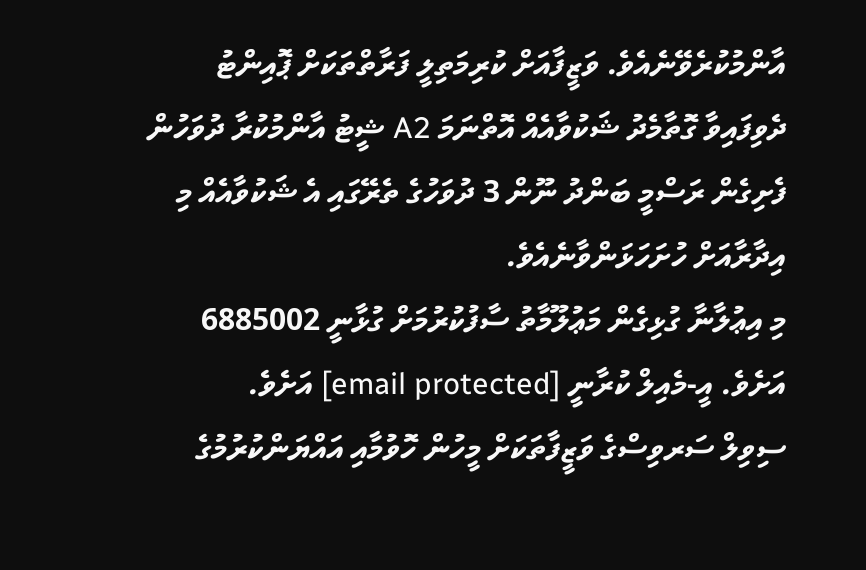އާންމުކުރެވޭނެއެވެ. ވަޒީފާއަށް ކުރިމަތިލީ ފަރާތްތަކަށް ޕޮއިންޓު ދެވިފައިވާ ގޮތާމެދު ޝަކުވާއެއް އޮތްނަމަ A2 ޝީޓު އާންމުކުރާ ދުވަހުން ފެށިގެން ރަސްމީ ބަންދު ނޫން 3 ދުވަހުގެ ތެރޭގައި އެ ޝަކުވާއެއް މި އިދާރާއަށް ހުށަހަޅަންވާނެއެވެ.
މި އިޢުލާނާ ގުޅިގެން މަޢުލޫމާތު ސާފުކުރުމަށް ގުޅާނީ 6885002 އަށެވެ. އީ-މެއިލް ކުރާނީ [email protected] އަށެވެ.
ސިވިލް ސަރވިސްގެ ވަޒީފާތަކަށް މީހުން ހޮވުމާއި އައްޔަންކުރުމުގެ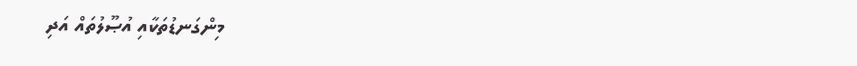މިންގަނޑުތަކާއި އުޞޫލުތައް އަދި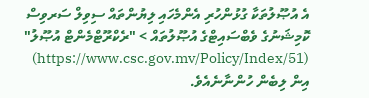އެ އުޞޫލުތަކާ ގުޅުންހުރި އެންމެހައި ލިޔުންތައް ސިވިލް ސަރވިސް ކޮމިޝަނުގެ ވެބްސައިޓްގެ އުޞޫލުތައް > "ރެކްރޫޓްމެންޓް އުޞޫލު" (https://www.csc.gov.mv/Policy/Index/51) އިން ލިބެން ހުންނާނެއެވެ.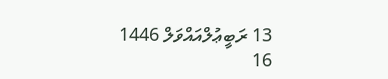13 ރަބީޢުލްއައްވަލް 1446
16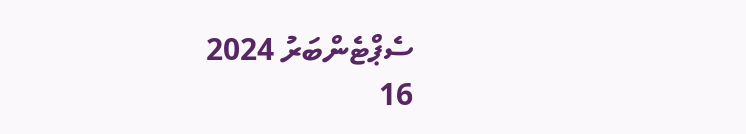ސެޕްޓެންބަރު 2024
16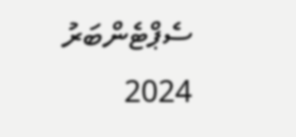ސެޕްޓެންބަރު 2024